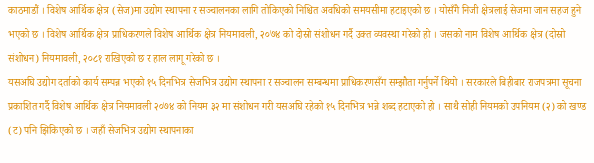काठमाडौं । विशेष आर्थिक क्षेत्र (सेज)मा उद्योग स्थापना र सञ्चालनका लागि तोकिएको निश्चित अवधिको समयसीमा हटाइएको छ । योसँगै निजी क्षेत्रलाई सेजमा जान सहज हुने भएको छ । विशेष आर्थिक क्षेत्र प्राधिकरणले विशेष आर्थिक क्षेत्र नियमावली, २०७४ को दोस्रो संशोधन गर्दै उक्त व्यवस्था गरेको हो । जसको नाम विशेष आर्थिक क्षेत्र (दोस्रो संशोधन) नियमावली, २०८१ राखिएको छ र हाल लागू गरेको छ ।
यसअघि उद्योग दर्ताको कार्य सम्पन्न भएको १५ दिनभित्र सेजभित्र उद्योग स्थापना र सञ्चालन सम्बन्धमा प्राधिकरणसँग सम्झौता गर्नुपर्ने थियो । सरकारले बिहीबार राजपत्रमा सूचना प्रकाशित गर्दै विशेष आर्थिक क्षेत्र नियमावली २०७४ को नियम ३२ मा संशोधन गरी यसअघि रहेको १५ दिनभित्र भन्ने शब्द हटाएको हो । साथै सोही नियमको उपनियम (२) को खण्ड (ट) पनि झिकिएको छ । जहाँ सेजभित्र उद्योग स्थापनाका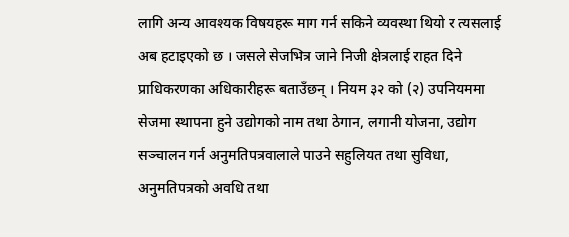लागि अन्य आवश्यक विषयहरू माग गर्न सकिने व्यवस्था थियो र त्यसलाई अब हटाइएको छ । जसले सेजभित्र जाने निजी क्षेत्रलाई राहत दिने प्राधिकरणका अधिकारीहरू बताउँछन् । नियम ३२ को (२) उपनियममा सेजमा स्थापना हुने उद्योगको नाम तथा ठेगान, लगानी योजना, उद्योग सञ्चालन गर्न अनुमतिपत्रवालाले पाउने सहुलियत तथा सुविधा, अनुमतिपत्रको अवधि तथा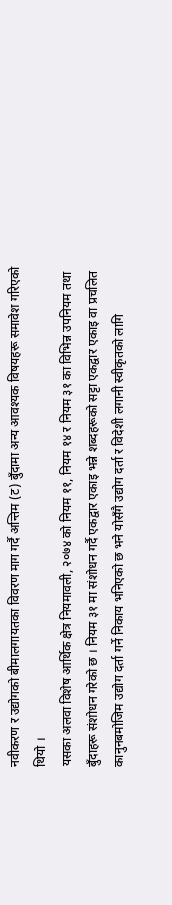नवीकरण र उद्योगको बीमालगायतका विवरण माग गर्दै अन्तिम (ट) बुँदामा अन्य आवश्यक विषयहरू समावेश गरिएको थियो ।
यसका अलवा विशेष आर्थिक क्षेत्र नियमावली, २०७४ को नियम ११, नियम १४ र नियम ३१ का विभिन्न उपनियम तथा बुँदाहरू संशोधन गरेको छ । नियम ३१ मा संशोधन गर्दै एकद्वार एकाइ भन्ने शब्दहरूको सट्टा एकद्वार एकाइ वा प्रचलित कानुनबमोजिम उद्योग दर्ता गर्ने निकाय भनिएको छ भने योसँगै उद्योग दर्ता र विदेशी लगानी स्वीकृतको लागि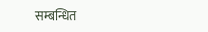सम्बन्धित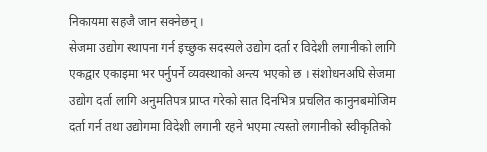निकायमा सहजै जान सक्नेछन् ।
सेजमा उद्योग स्थापना गर्न इच्छुक सदस्यले उद्योग दर्ता र विदेशी लगानीको लागि एकद्वार एकाइमा भर पर्नुपर्ने व्यवस्थाको अन्त्य भएको छ । संशोधनअघि सेजमा उद्योग दर्ता लागि अनुमतिपत्र प्राप्त गरेको सात दिनभित्र प्रचलित कानुनबमोजिम दर्ता गर्न तथा उद्योगमा विदेशी लगानी रहने भएमा त्यस्तो लगानीको स्वीकृतिको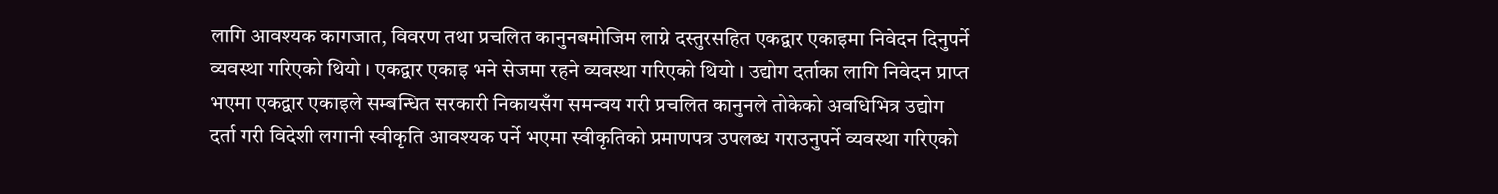लागि आवश्यक कागजात, विवरण तथा प्रचलित कानुनबमोजिम लाग्ने दस्तुरसहित एकद्वार एकाइमा निवेदन दिनुपर्ने व्यवस्था गरिएको थियो । एकद्वार एकाइ भने सेजमा रहने व्यवस्था गरिएको थियो । उद्योग दर्ताका लागि निवेदन प्राप्त भएमा एकद्वार एकाइले सम्बन्धित सरकारी निकायसँग समन्वय गरी प्रचलित कानुनले तोकेको अवधिभित्र उद्योग दर्ता गरी विदेशी लगानी स्वीकृति आवश्यक पर्ने भएमा स्वीकृतिको प्रमाणपत्र उपलब्ध गराउनुपर्ने व्यवस्था गरिएको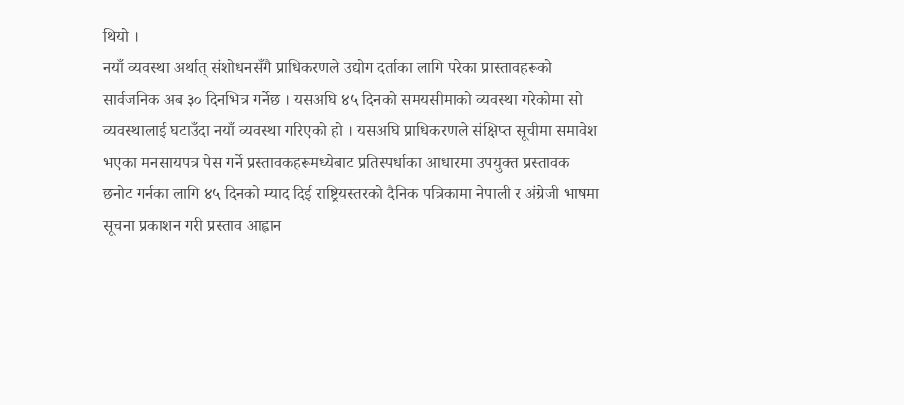थियो ।
नयाँ व्यवस्था अर्थात् संशोधनसँगै प्राधिकरणले उद्योग दर्ताका लागि परेका प्रास्तावहरूको सार्वजनिक अब ३० दिनभित्र गर्नेछ । यसअघि ४५ दिनको समयसीमाको व्यवस्था गरेकोमा सो व्यवस्थालाई घटाउँदा नयाँ व्यवस्था गरिएको हो । यसअघि प्राधिकरणले संक्षिप्त सूचीमा समावेश भएका मनसायपत्र पेस गर्ने प्रस्तावकहरूमध्येबाट प्रतिस्पर्धाका आधारमा उपयुक्त प्रस्तावक छनोट गर्नका लागि ४५ दिनको म्याद दिई राष्ट्रियस्तरको दैनिक पत्रिकामा नेपाली र अंग्रेजी भाषमा सूचना प्रकाशन गरी प्रस्ताव आह्वान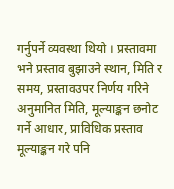गर्नुपर्ने व्यवस्था थियो । प्रस्तावमा भने प्रस्ताव बुझाउने स्थान, मिति र समय, प्रस्तावउपर निर्णय गरिने अनुमानित मिति, मूल्याङ्कन छनोट गर्ने आधार, प्राविधिक प्रस्ताव मूल्याङ्कन गरे पनि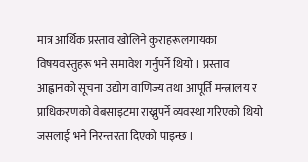मात्र आर्थिक प्रस्ताव खोलिने कुराहरूलगायका विषयवस्तुहरू भने समावेश गर्नुपर्ने थियो । प्रस्ताव आह्वानको सूचना उद्योग वाणिज्य तथा आपूर्ति मन्त्रालय र प्राधिकरणको वेबसाइटमा राख्नुपर्ने व्यवस्था गरिएको थियो जसलाई भने निरन्तरता दिएको पाइन्छ ।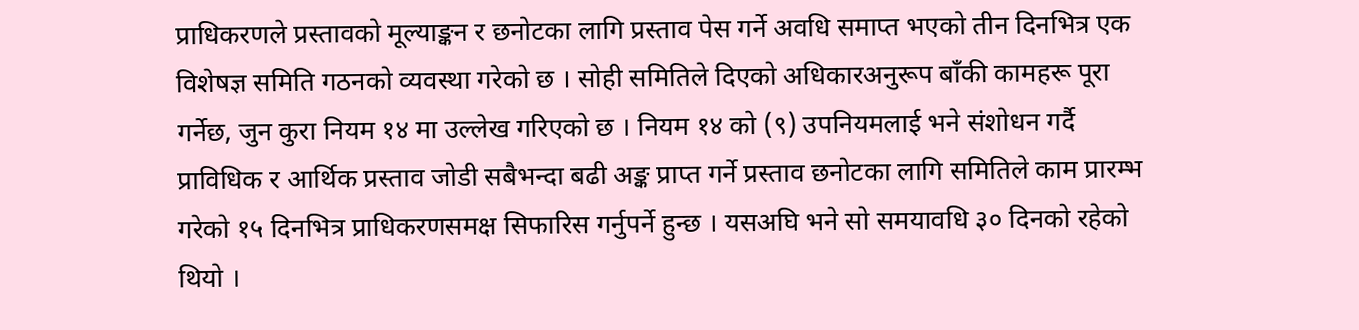प्राधिकरणले प्रस्तावको मूल्याङ्कन र छनोटका लागि प्रस्ताव पेस गर्ने अवधि समाप्त भएको तीन दिनभित्र एक विशेषज्ञ समिति गठनको व्यवस्था गरेको छ । सोही समितिले दिएको अधिकारअनुरूप बाँकी कामहरू पूरा गर्नेछ, जुन कुरा नियम १४ मा उल्लेख गरिएको छ । नियम १४ को (९) उपनियमलाई भने संशोधन गर्दै प्राविधिक र आर्थिक प्रस्ताव जोडी सबैभन्दा बढी अङ्क प्राप्त गर्ने प्रस्ताव छनोटका लागि समितिले काम प्रारम्भ गरेको १५ दिनभित्र प्राधिकरणसमक्ष सिफारिस गर्नुपर्ने हुन्छ । यसअघि भने सो समयावधि ३० दिनको रहेको थियो ।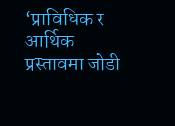‘प्राविधिक र आर्थिक प्रस्तावमा जोडी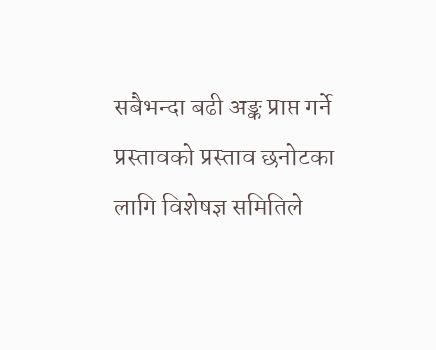सबैभन्दा बढी अङ्क प्राप्त गर्ने प्रस्तावको प्रस्ताव छनोटका लागि विशेषज्ञ समितिले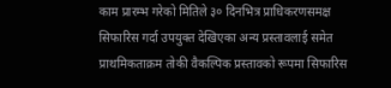काम प्रारम्भ गरेको मितिले ३० दिनभित्र प्राधिकरणसमक्ष सिफारिस गर्दा उपयुक्त देखिएका अन्य प्रस्तावलाई समेत प्राथमिकताक्रम तोकी वैकल्पिक प्रस्तावको रूपमा सिफारिस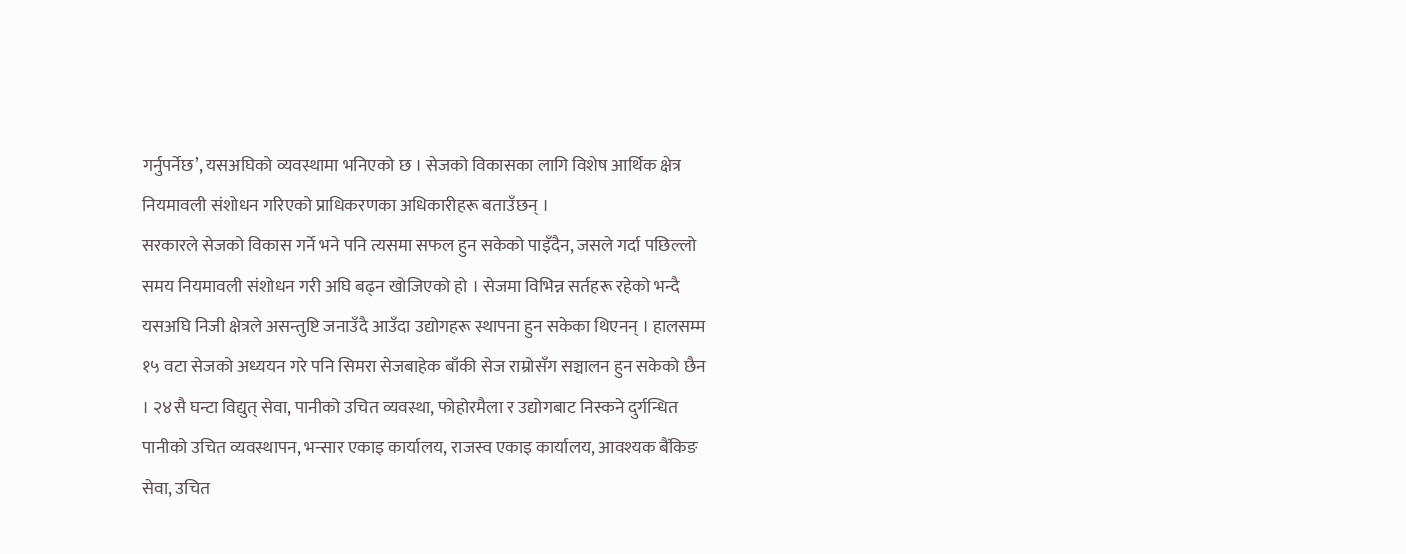गर्नुपर्नेछ’, यसअघिको व्यवस्थामा भनिएको छ । सेजको विकासका लागि विशेष आर्थिक क्षेत्र नियमावली संशोधन गरिएको प्राधिकरणका अधिकारीहरू बताउँछन् ।
सरकारले सेजको विकास गर्ने भने पनि त्यसमा सफल हुन सकेको पाइँदैन, जसले गर्दा पछिल्लो समय नियमावली संशोधन गरी अघि बढ्न खोजिएको हो । सेजमा विभिन्न सर्तहरू रहेको भन्दै यसअघि निजी क्षेत्रले असन्तुष्टि जनाउँदै आउँदा उद्योगहरू स्थापना हुन सकेका थिएनन् । हालसम्म १५ वटा सेजको अध्ययन गरे पनि सिमरा सेजबाहेक बाँकी सेज राम्रोसँग सञ्चालन हुन सकेको छैन । २४सै घन्टा विद्युत् सेवा, पानीको उचित व्यवस्था, फोहोरमैला र उद्योगबाट निस्कने दुर्गन्धित पानीको उचित व्यवस्थापन, भन्सार एकाइ कार्यालय, राजस्व एकाइ कार्यालय, आवश्यक बैंकिङ सेवा, उचित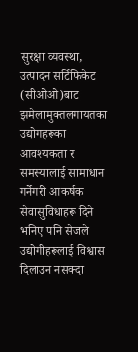सुरक्षा व्यवस्था, उत्पादन सर्टिफिकेट (सीओओ)बाट झमेलामुक्तलगायतका उद्योगहरूका आवश्यकता र समस्यालाई सामाधान गर्नेगरी आकर्षक सेवासुविधाहरू दिने भनिए पनि सेजले उद्योगीहरूलाई विश्वास दिलाउन नसक्दा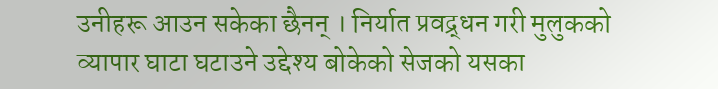उनीहरू आउन सकेका छैनन् । निर्यात प्रवद्र्धन गरी मुलुकको व्यापार घाटा घटाउने उद्देश्य बोकेको सेजको यसका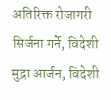अतिरिक्त रोजागरी सिर्जना गर्ने, विदेशी मुद्रा आर्जन, विदेशी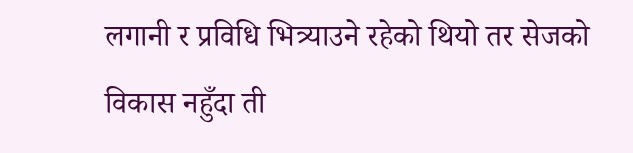लगानी र प्रविधि भित्र्याउने रहेको थियो तर सेजको विकास नहुँदा ती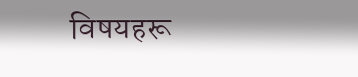विषयहरू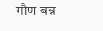गौण बन्न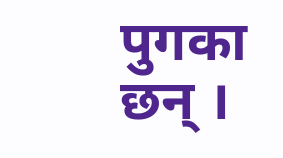पुगका छन् ।